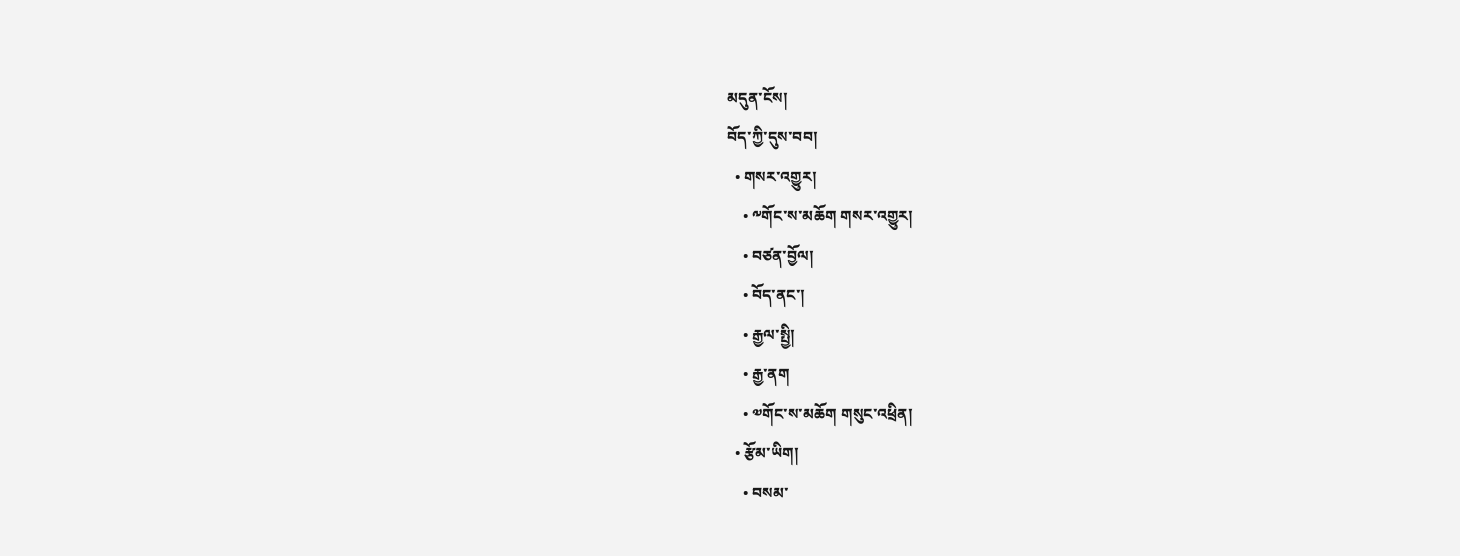མདུན་ངོས།
བོད་ཀྱི་དུས་བབ།
  • གསར་འགྱུར།
    • ༸གོང་ས་མཆོག གསར་འགྱུར།
    • བཙན་བྱོལ།
    • བོད་ནང་།
    • རྒྱལ་སྤྱི།
    • རྒྱ་ནག
    • ༧གོང་ས་མཆོག གསུང་འཕྲིན།
  • རྩོམ་ཡིག།
    • བསམ་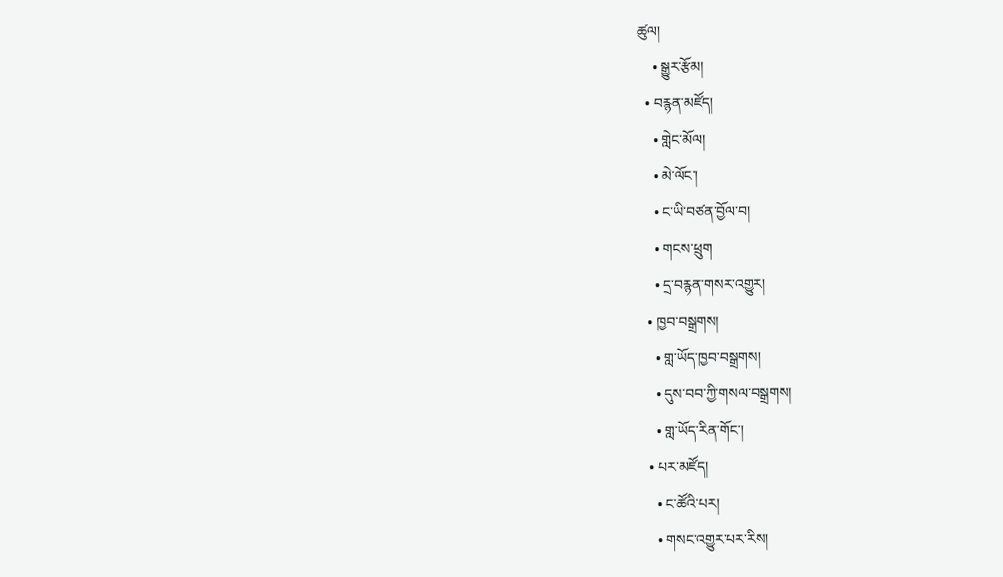ཚུལ།
    • སྒྱུར་རྩོམ།
  • བརྙན་མཛོད།
    • གླེང་མོལ།
    • མེ་ལོང་།
    • ང་ཡི་བཙན་བྱོལ་བ།
    • གངས་ཕྲུག
    • དྲ་བརྙན་གསར་འགྱུར།
  • ཁྱབ་བསྒྲགས།
    • གླ་ཡོད་ཁྱབ་བསྒྲགས།
    • དུས་བབ་ཀྱི་གསལ་བསྒྲགས།
    • གླ་ཡོད་རིན་གོང་།
  • པར་མཛོད།
    • ང་ཚོའི་པར།
    • གསང་འགྱུར་པར་རིས།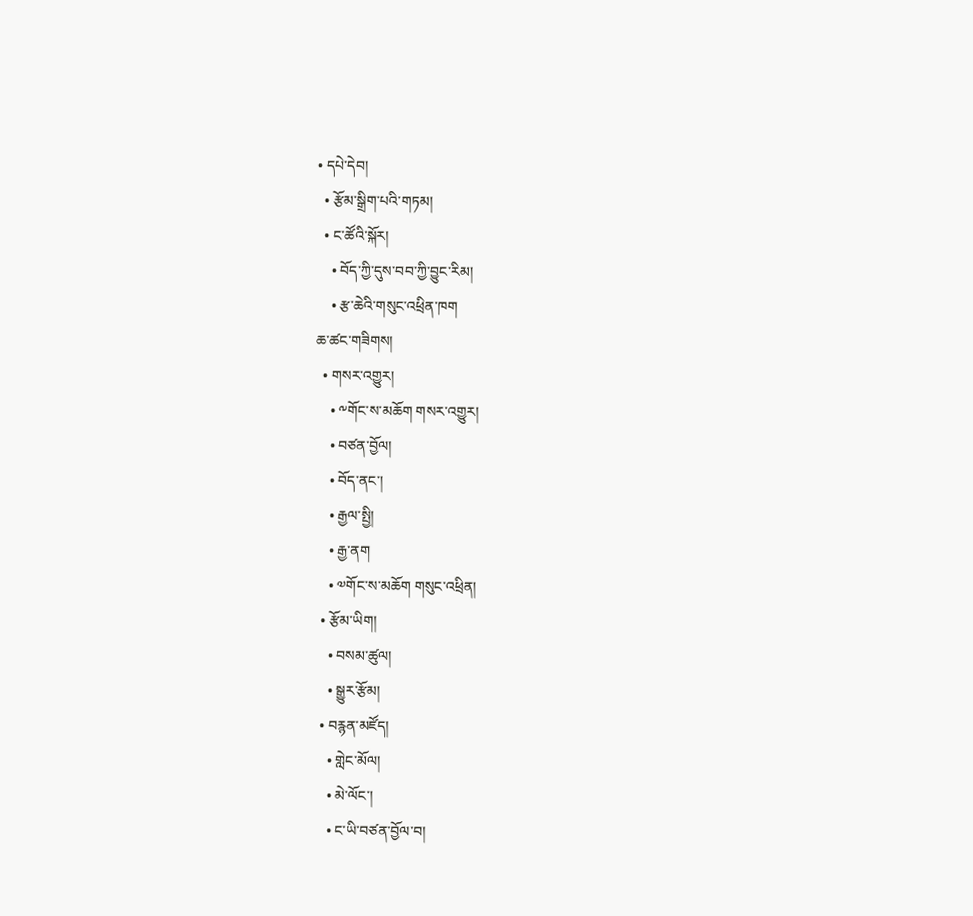• དཔེ་དེབ།
  • རྩོམ་སྒྲིག་པའི་གཏམ།
  • ང་ཚོའི་སྐོར།
    • བོད་ཀྱི་དུས་བབ་ཀྱི་བྱུང་རིམ།
    • རྩ་ཆེའི་གསུང་འཕྲིན་ཁག
ཆ་ཚང་གཟིགས།
  • གསར་འགྱུར།
    • ༸གོང་ས་མཆོག གསར་འགྱུར།
    • བཙན་བྱོལ།
    • བོད་ནང་།
    • རྒྱལ་སྤྱི།
    • རྒྱ་ནག
    • ༧གོང་ས་མཆོག གསུང་འཕྲིན།
  • རྩོམ་ཡིག།
    • བསམ་ཚུལ།
    • སྒྱུར་རྩོམ།
  • བརྙན་མཛོད།
    • གླེང་མོལ།
    • མེ་ལོང་།
    • ང་ཡི་བཙན་བྱོལ་བ།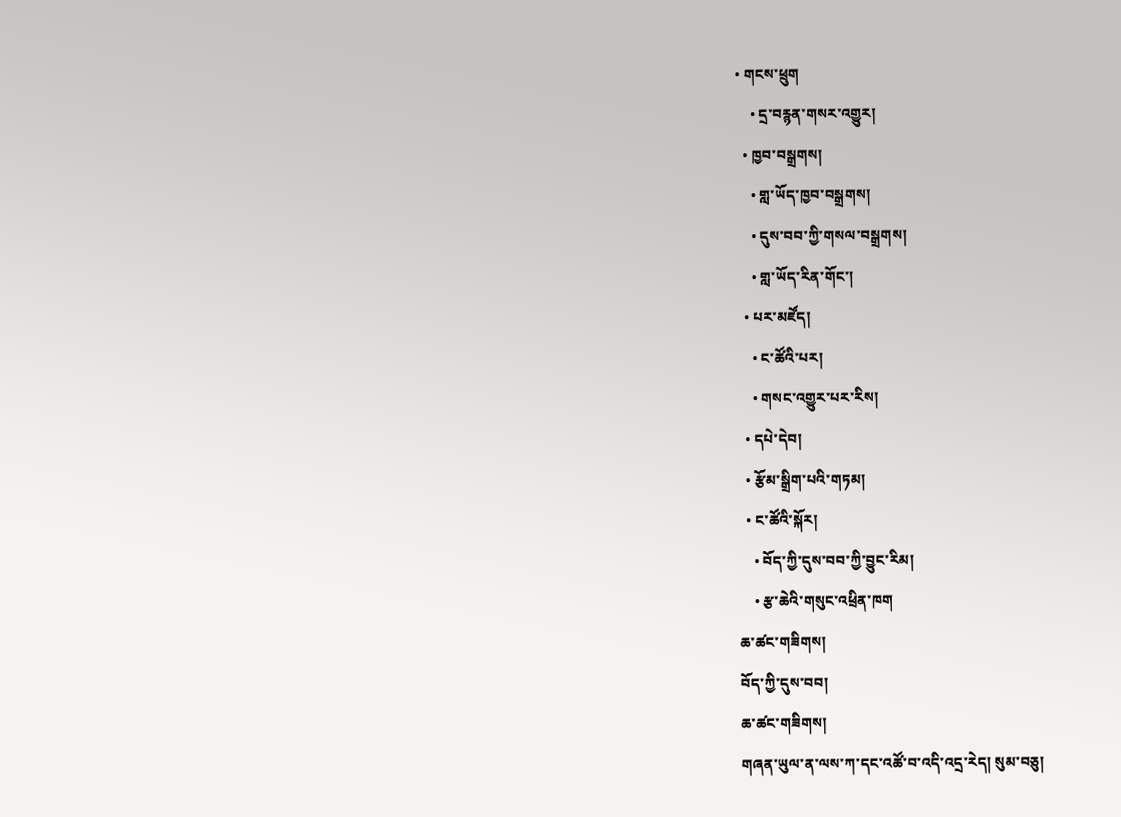• གངས་ཕྲུག
    • དྲ་བརྙན་གསར་འགྱུར།
  • ཁྱབ་བསྒྲགས།
    • གླ་ཡོད་ཁྱབ་བསྒྲགས།
    • དུས་བབ་ཀྱི་གསལ་བསྒྲགས།
    • གླ་ཡོད་རིན་གོང་།
  • པར་མཛོད།
    • ང་ཚོའི་པར།
    • གསང་འགྱུར་པར་རིས།
  • དཔེ་དེབ།
  • རྩོམ་སྒྲིག་པའི་གཏམ།
  • ང་ཚོའི་སྐོར།
    • བོད་ཀྱི་དུས་བབ་ཀྱི་བྱུང་རིམ།
    • རྩ་ཆེའི་གསུང་འཕྲིན་ཁག
ཆ་ཚང་གཟིགས།
བོད་ཀྱི་དུས་བབ།
ཆ་ཚང་གཟིགས།
གཞན་ཡུལ་ན་ལས་ཀ་དང་འཚོ་བ་འདི་འདྲ་རེད། སུམ་བཅུ།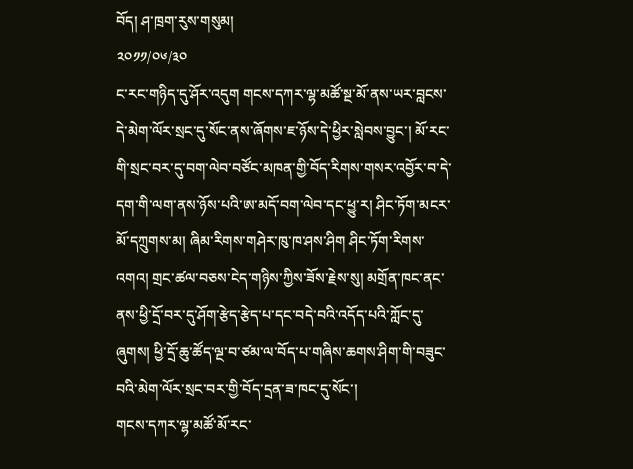བོད། ཤ་ཁྲག་རུས་གསུམ།
༢༠༡༡/༠༦/༣༠
ང་རང་གཉིད་དུ་ཤོར་འདུག གངས་དཀར་ལྷ་མཚོ་སྔ་མོ་ནས་ཡར་བླངས་དེ་མེག་ལོར་སྲང་དུ་སོང་ནས་ཞོགས་ཇ་ཉོས་དེ་ཕྱིར་སླེབས་བྱུང་། མོ་རང་གི་སྲང་བར་དུ་བག་ལེབ་བཙོང་མཁན་གྱི་བོད་རིགས་གསར་འབྱོར་བ་དེ་དག་གི་ལག་ནས་ཉོས་པའི་ཨ་མདོ་བག་ལེབ་དང་ཕྱུ་ར། ཤིང་ཏོག་མངར་མོ་དཀྲུགས་མ། ཞིམ་རིགས་གཤེར་ཁུ་ཁ་ཤས་ཤིག ཤིང་ཏོག་རིགས་འགའ། གྲང་ཚལ་བཅས་ངེད་གཉིས་ཀྱིས་ཟོས་རྗེས་སུ། མགྲོན་ཁང་ནང་ནས་ཕྱི་དྲོ་བར་དུ་ཤོག་རྩེད་རྩེད་པ་དང་བདེ་བའི་འདོད་པའི་ཀློང་དུ་ཞུགས། ཕྱི་དྲོ་ཆུ་ཚོད་ལྔ་བ་ཙམ་ལ་བོད་པ་གཞིས་ཆགས་ཤིག་གི་བཟུང་བའི་མེག་ལོར་སྲང་བར་གྱི་བོད་དྲན་ཟ་ཁང་དུ་སོང་།
གངས་དཀར་ལྷ་མཚོ་མོ་རང་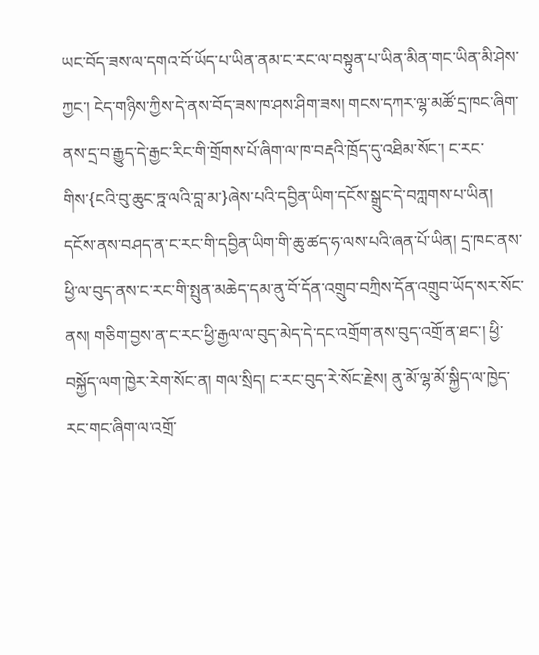ཡང་བོད་ཟས་ལ་དགའ་བོ་ཡོད་པ་ཡིན་ནམ་ང་རང་ལ་བསྟུན་པ་ཡིན་མིན་གང་ཡིན་མི་ཤེས་ཀྱང་། ངེད་གཉིས་ཀྱིས་དེ་ནས་བོད་ཟས་ཁ་ཤས་ཤིག་ཟས། གངས་དཀར་ལྷ་མཚོ་དྲ་ཁང་ཞིག་ནས་དྲ་བ་རྒྱུད་དེ་རྒྱང་རིང་གི་གྲོགས་པོ་ཞིག་ལ་ཁ་བརྡའི་ཁྲོད་དུ་འཐིམ་སོང་། ང་རང་གིས་{ངའི་བུ་ཆུང་ཏྰ་ལའི་བླ་མ་}ཞེས་པའི་དབྱིན་ཡིག་དངོས་སྒྲུང་དེ་བཀླགས་པ་ཡིན།
དངོས་ནས་བཤད་ན་ང་རང་གི་དབྱིན་ཡིག་གི་ཆུ་ཚད་ཧ་ལས་པའི་ཞན་པོ་ཡིན། དྲ་ཁང་ནས་ཕྱི་ལ་བུད་ནས་ང་རང་གི་སྤུན་མཆེད་དམ་ནུ་བོ་དོན་འགྲུབ་བཀྲིས་དོན་འགྲུབ་ཡོད་སར་སོང་ནས། གཅིག་བྱས་ན་ང་རང་ཕྱི་རྒྱལ་ལ་བུད་མེད་དེ་དང་འགྲོག་ནས་བུད་འགྲོ་ན་ཐང་། ཕྱི་བསྐྱོད་ལག་ཁྱེར་རེག་སོང་ན། གལ་སྲིད། ང་རང་བུད་རེ་སོང་རྗེས། ནུ་མོ་ལྷ་མོ་སྐྱིད་ལ་ཁྱེད་རང་གང་ཞིག་ལ་འགྲོ་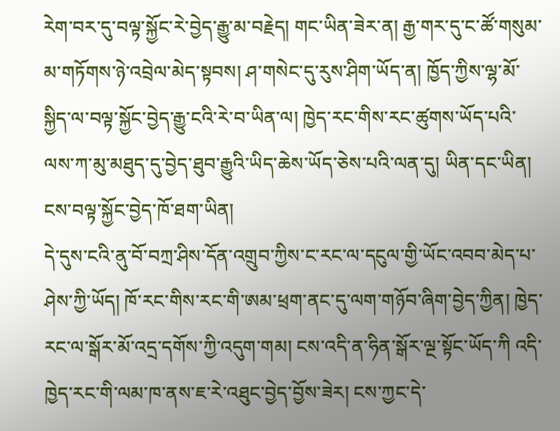རེག་བར་དུ་བལྟ་སྐྱོང་རེ་བྱེད་རྒྱུ་མ་བརྗེད། གང་ཡིན་ཟེར་ན། རྒྱ་གར་དུ་ང་ཚོ་གསུམ་མ་གཏོགས་ཉེ་འབྲེལ་མེད་སྟབས། ཤ་གསེང་དུ་རུས་ཤིག་ཡོད་ན། ཁྱོད་ཀྱིས་ལྷ་མོ་སྐྱིད་ལ་བལྟ་སྐྱོང་བྱེད་རྒྱུ་ངའི་རེ་བ་ཡིན་ལ། ཁྱེད་རང་གིས་རང་ཚུགས་ཡོད་པའི་ལས་ཀ་མུ་མཐུད་དུ་བྱེད་ཐུབ་རྒྱུའི་ཡིད་ཆེས་ཡོད་ཅེས་པའི་ལན་དུ། ཡིན་དང་ཡིན། ངས་བལྟ་སྐྱོང་བྱེད་ཁོ་ཐག་ཡིན།
དེ་དུས་ངའི་ནུ་བོ་བཀྲ་ཤིས་དོན་འགྲུབ་ཀྱིས་ང་རང་ལ་དངུལ་གྱི་ཡོང་འབབ་མེད་པ་ཤེས་ཀྱི་ཡོད། ཁོ་རང་གིས་རང་གི་ཨམ་ཕྲག་ནང་དུ་ལག་གཉོབ་ཞིག་བྱེད་ཀྱིན། ཁྱེད་རང་ལ་སྒོར་མོ་འདྲ་དགོས་ཀྱི་འདུག་གམ། ངས་འདི་ན་ཧིན་སྒོར་ལྔ་སྟོང་ཡོད་ཀི འདི་ཁྱེད་རང་གི་ལམ་ཁ་ནས་ཇ་རེ་འཐུང་བྱེད་བྱོས་ཟེར། ངས་ཀྱང་དེ་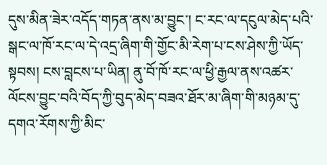དུས་མིན་ཟེར་འདོད་གཏན་ནས་མ་བྱུང་། ང་རང་ལ་དངུལ་མེད་པའི་སྒང་ལ་ཁོ་རང་ལ་དེ་འདྲ་ཞིག་གི་གྱོང་མི་རེག་པ་ངས་ཤེས་ཀྱི་ཡོད་སྟབས། ངས་བླངས་པ་ཡིན། ནུ་བོ་ཁོ་རང་ལ་ཕྱི་རྒྱལ་ནས་འཚར་ལོངས་བྱུང་བའི་བོད་ཀྱི་བུད་མེད་བཟའ་ཐོར་མ་ཞིག་གི་མཉམ་དུ་དགའ་རོགས་ཀྱི་མིང་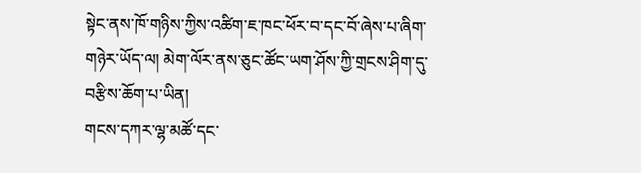སྟེང་ནས་ཁོ་གཉིས་ཀྱིས་འཚིག་ཇ་ཁང་ཕོར་བ་དང་བོ་ཞེས་པ་ཞིག་གཉེར་ཡོད་ལ། མེག་ལོར་ནས་ཅུང་ཚོང་ཡག་ཤོས་ཀྱི་གྲངས་ཤིག་དུ་བརྩིས་ཆོག་པ་ཡིན།
གངས་དཀར་ལྷ་མཚོ་དང་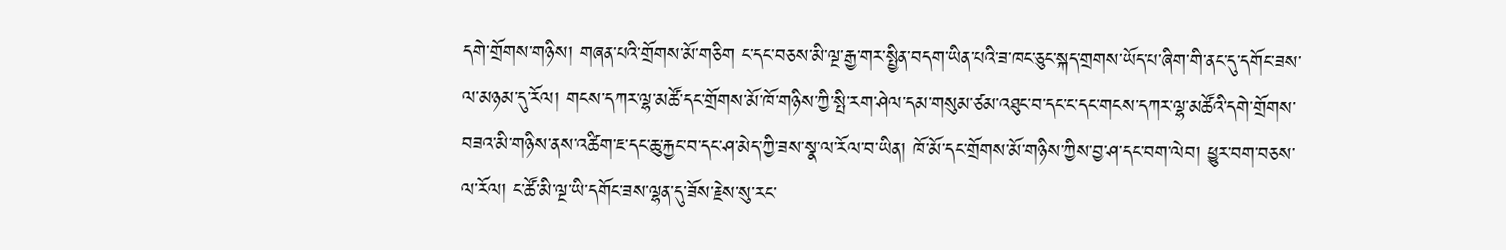དགེ་གྲོགས་གཉིས། གཞན་པའི་གྲོགས་མོ་གཅིག ང་དང་བཅས་མི་ལྔ་རྒྱ་གར་སྤྱིན་བདག་ཡིན་པའི་ཟ་ཁང་ཅུང་སྐད་གྲགས་ཡོད་པ་ཞིག་གི་ནང་དུ་དགོང་ཟས་ལ་མཉམ་དུ་རོལ། གངས་དཀར་ལྷ་མཚོ་དང་གྲོགས་མོ་ཁོ་གཉིས་ཀྱི་སྤི་རག་ཤེལ་དམ་གསུམ་ཙམ་འཐུང་བ་དང་ང་དང་གངས་དཀར་ལྷ་མཚོའི་དགེ་གྲོགས་བཟའ་མི་གཉིས་ནས་འཚིག་ཇ་དང་ཆུ་རྐྱང་བ་དང་ཤ་མེད་ཀྱི་ཟས་སྣ་ལ་རོལ་བ་ཡིན། ཁོ་མོ་དང་གྲོགས་མོ་གཉིས་ཀྱིས་བྱ་ཤ་དང་བག་ལེབ། ཕྱུར་བག་བཅས་ལ་རོལ། ང་ཚོ་མི་ལྔ་ཡི་དགོང་ཟས་ལྷན་དུ་ཟོས་རྗེས་སུ་རང་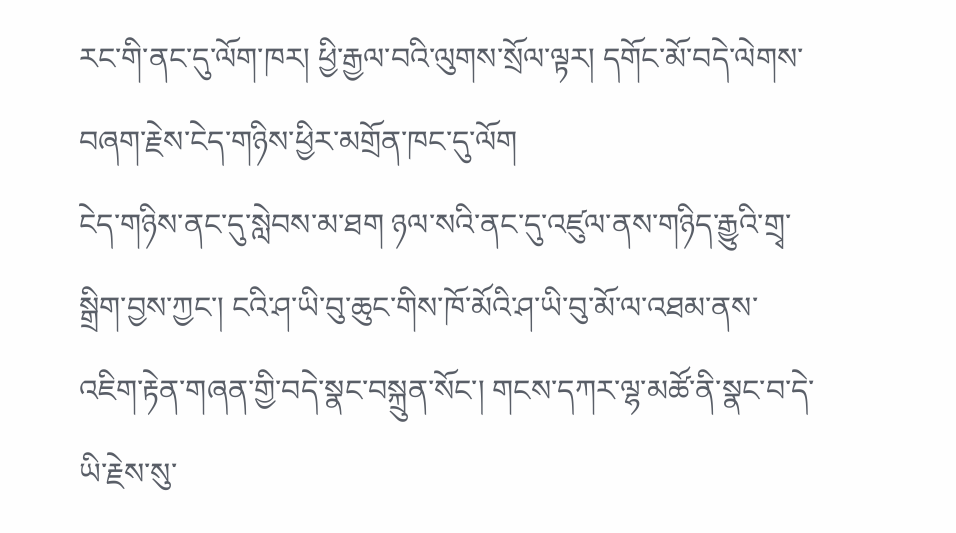རང་གི་ནང་དུ་ལོག་ཁར། ཕྱི་རྒྱལ་བའི་ལུགས་སྲོལ་ལྟར། དགོང་མོ་བདེ་ལེགས་བཞག་རྗེས་ངེད་གཉིས་ཕྱིར་མགྲོན་ཁང་དུ་ལོག
ངེད་གཉིས་ནང་དུ་སླེབས་མ་ཐག ཉལ་སའི་ནང་དུ་འཛུལ་ནས་གཉིད་རྒྱུའི་གྲྭ་སྒྲིག་བྱས་ཀྱང་། ངའི་ཤ་ཡི་བུ་ཆུང་གིས་ཁོ་མོའི་ཤ་ཡི་བུ་མོ་ལ་འཐམ་ནས་འཇིག་རྟེན་གཞན་གྱི་བདེ་སྣང་བསྐྲུན་སོང་། གངས་དཀར་ལྷ་མཚོ་ནི་སྣང་བ་དེ་ཡི་རྗེས་སུ་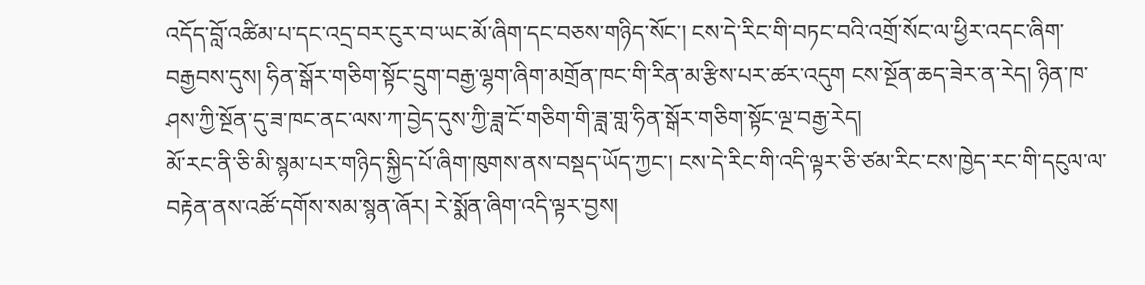འདོད་བློ་འཚིམ་པ་དང་འདྲ་བར་ངུར་བ་ཡང་མོ་ཞིག་དང་བཅས་གཉིད་སོང་། ངས་དེ་རིང་གི་བཏང་བའི་འགྲོ་སོང་ལ་ཕྱིར་འདང་ཞིག་བརྒྱབས་དུས། ཧིན་སྒོར་གཅིག་སྟོང་དྲུག་བརྒྱ་ལྷག་ཞིག་མགྲོན་ཁང་གི་རིན་མ་རྩིས་པར་ཚར་འདུག ངས་སྔོན་ཆད་ཟེར་ན་རེད། ཉིན་ཁ་ཤས་ཀྱི་སྔོན་དུ་ཟ་ཁང་ནང་ལས་ཀ་བྱེད་དུས་ཀྱི་ཟླ་ངོ་གཅིག་གི་ཟླ་གླ་ཧིན་སྒོར་གཅིག་སྟོང་ལྔ་བརྒྱ་རེད།
མོ་རང་ནི་ཅི་མི་སྙམ་པར་གཉིད་སྐྱིད་པོ་ཞིག་ཁུགས་ནས་བསྡད་ཡོད་ཀྱང་། ངས་དེ་རིང་གི་འདི་ལྟར་ཅི་ཙམ་རིང་ངས་ཁྱེད་རང་གི་དངུལ་ལ་བརྟེན་ནས་འཚོ་དགོས་སམ་སྙན་ཞོར། རེ་སྨོན་ཞིག་འདི་ལྟར་བྱས།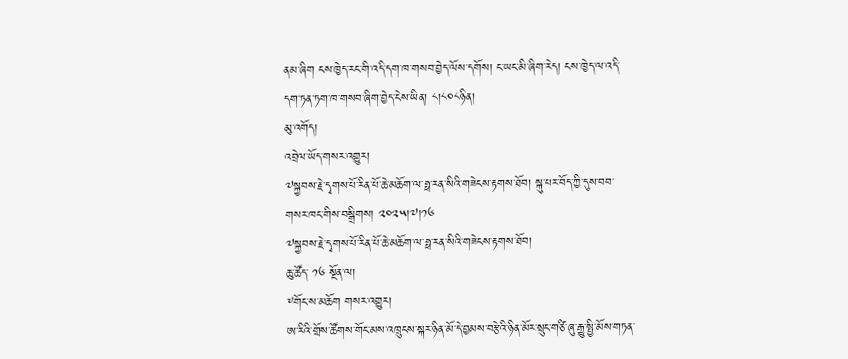ནམ་ཞིག ངས་ཁྱེད་རང་གི་འདི་དག་ཁ་གསབ་བྱེད་ལོས་དགོས། ང་ཡང་མི་ཞིག་རེད། ངས་ཁྱེད་ལ་འདི་དག་ཏན་ཏག་ཁ་གསབ་ཞིག་བྱེད་ངེས་ཡིན། ༨།༨༠༨ཉིན།
མུ་འགོད།
འབྲེལ་ཡོད་གསར་འགྱུར།
༧སྐྱབས་རྗེ་དྭགས་པོ་རིན་པོ་ཆེ་མཆོག་ལ་ཧྥ་རན་སིའི་གཟེངས་རྟགས་ཐོབ། སྐུ་པར་བོད་ཀྱི་དུས་བབ་གསར་ཁང་གིས་བསྒྲིགས། ༢༠༢༥།༧།༡༦
༧སྐྱབས་རྗེ་དྭགས་པོ་རིན་པོ་ཆེ་མཆོག་ལ་ཧྥ་རན་སིའི་གཟེངས་རྟགས་ཐོབ།
ཆུ་ཚོད་ ༡༦ སྔོན་ལ།
༸གོང་ས་མཆོག གསར་འགྱུར།
ཨ་རིའི་གྲོས་ཚོགས་གོང་མས་འཁྲུངས་སྐར་ཉིན་མོ་དེ་བྱམས་བརྩེའི་ཉིན་མོར་སྲུང་གཙི་ཞུ་རྒྱུ་སྤྱི་མོས་གཏན་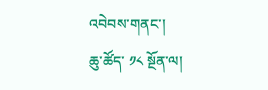འབེབས་གནང་།
ཆུ་ཚོད་ ༡༨ སྔོན་ལ།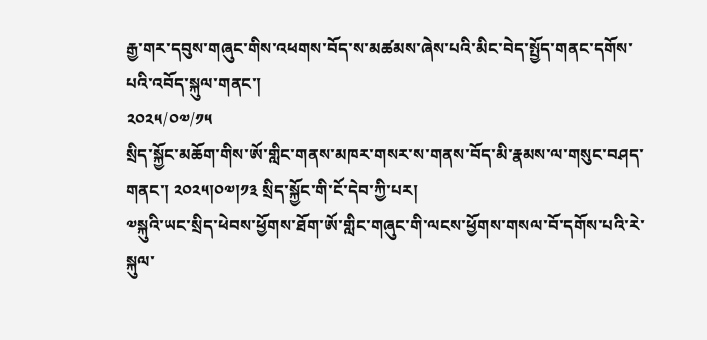རྒྱ་གར་དབུས་གཞུང་གིས་འཕགས་བོད་ས་མཚམས་ཞེས་པའི་མིང་བེད་སྤྱོད་གནང་དགོས་པའི་འབོད་སྐུལ་གནང་།
༢༠༢༥/༠༧/༡༥
སྲིད་སྐྱོང་མཆོག་གིས་ཨོ་གླིང་གནས་མཁར་གསར་ས་གནས་བོད་མི་རྣམས་ལ་གསུང་བཤད་གནང་། ༢༠༢༥།༠༧།༡༣ སྲིད་སྐྱོང་གི་ངོ་དེབ་ཀྱི་པར།
༧སྐུའི་ཡང་སྲིད་ཕེབས་ཕྱོགས་ཐོག་ཨོ་གླིང་གཞུང་གི་ལངས་ཕྱོགས་གསལ་བོ་དགོས་པའི་རེ་སྐུལ་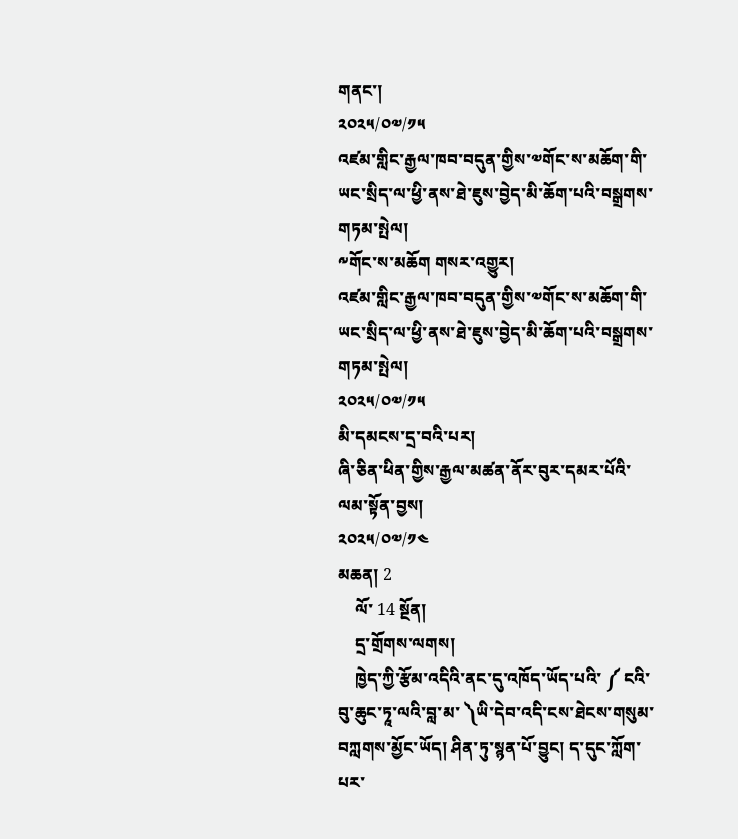གནང་།
༢༠༢༥/༠༧/༡༥
འཛམ་གླིང་རྒྱལ་ཁབ་བདུན་གྱིས་༧གོང་ས་མཆོག་གི་ཡང་སྲིད་ལ་ཕྱི་ནས་ཐེ་ཇུས་བྱེད་མི་ཆོག་པའི་བསྒྲགས་གཏམ་སྤེལ།
༸གོང་ས་མཆོག གསར་འགྱུར།
འཛམ་གླིང་རྒྱལ་ཁབ་བདུན་གྱིས་༧གོང་ས་མཆོག་གི་ཡང་སྲིད་ལ་ཕྱི་ནས་ཐེ་ཇུས་བྱེད་མི་ཆོག་པའི་བསྒྲགས་གཏམ་སྤེལ།
༢༠༢༥/༠༧/༡༥
མི་དམངས་དྲ་བའི་པར།
ཞི་ཅིན་ཕིན་གྱིས་རྒྱལ་མཚན་ནོར་བུར་དམར་པོའི་ལམ་སྟོན་བྱས།
༢༠༢༥/༠༧/༡༤
མཆན། 2
    ལོ་ 14 སྔོན།
    དྲ་གྲོགས་ལགས།
    ཁྱེད་ཀྱི་རྩོམ་འདིའི་ནང་དུ་འཁོད་ཡོད་པའི་ ༼ ངའི་བུ་ཆུང་ཏཱ་ལའི་བླ་མ་ ༽ཡི་དེབ་འདི་ངས་ཐེངས་གསུམ་བཀླགས་མྱོང་ཡོད། ཤིན་ཏུ་སྙན་པོ་བྱུང། ད་དུང་ཀློག་པར་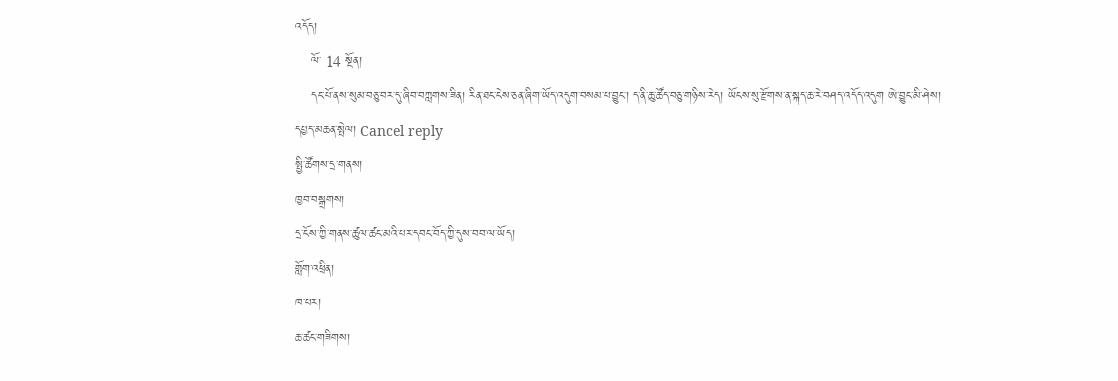འདོད།
    ལོ་ 14 སྔོན།
    དང་པོ་ནས་སུམ་བཅུ་བར་དུ་ཞིབ་བཀླགས་ཟིན། རིན་ཐང་ངེས་ཅན་ཞིག་ཡོད་འདུག་བསམ་པ་བྱུང་། ད་ནི་ཆུ་ཚོད་བཅུ་གཉིས་རེད། ཡོངས་སུ་རྫོགས་ན་སྐད་ཆ་རེ་བཤད་འདོད་འདུག ཨེ་བྱུང་མི་ཤེས།
དཔྱད་མཆན་སྤེལ། Cancel reply
སྤྱི་ཚོགས་དྲ་གནས།
ཁྱབ་བསྒྲགས།
དྲ་ངོས་ཀྱི་གནས་ཚུལ་ཚང་མའི་པར་དབང་བོད་ཀྱི་དུས་བབ་ལ་ཡོད།
གློག་འཕྲིན།
ཁ་པར།
ཆ་ཚང་གཟིགས།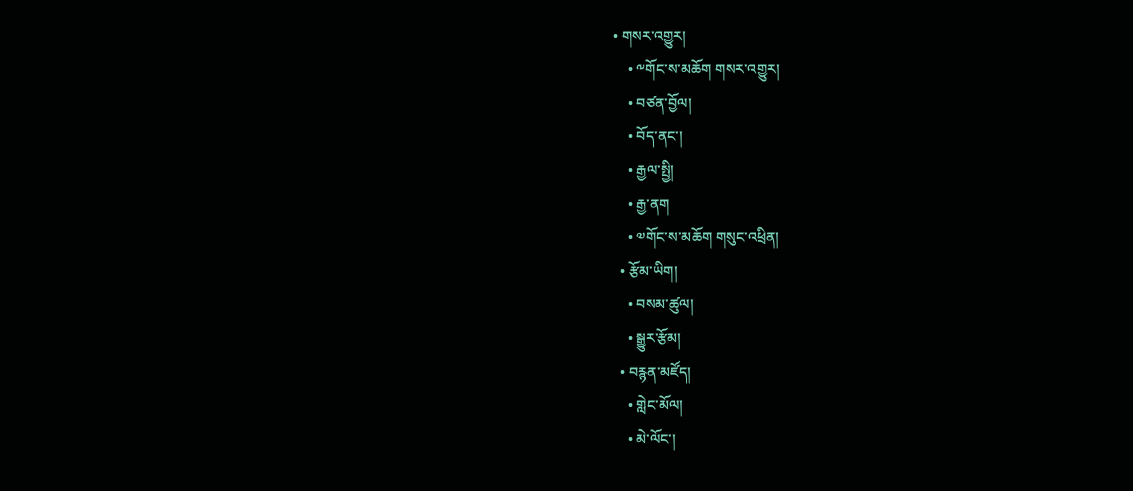• གསར་འགྱུར།
    • ༸གོང་ས་མཆོག གསར་འགྱུར།
    • བཙན་བྱོལ།
    • བོད་ནང་།
    • རྒྱལ་སྤྱི།
    • རྒྱ་ནག
    • ༧གོང་ས་མཆོག གསུང་འཕྲིན།
  • རྩོམ་ཡིག།
    • བསམ་ཚུལ།
    • སྒྱུར་རྩོམ།
  • བརྙན་མཛོད།
    • གླེང་མོལ།
    • མེ་ལོང་།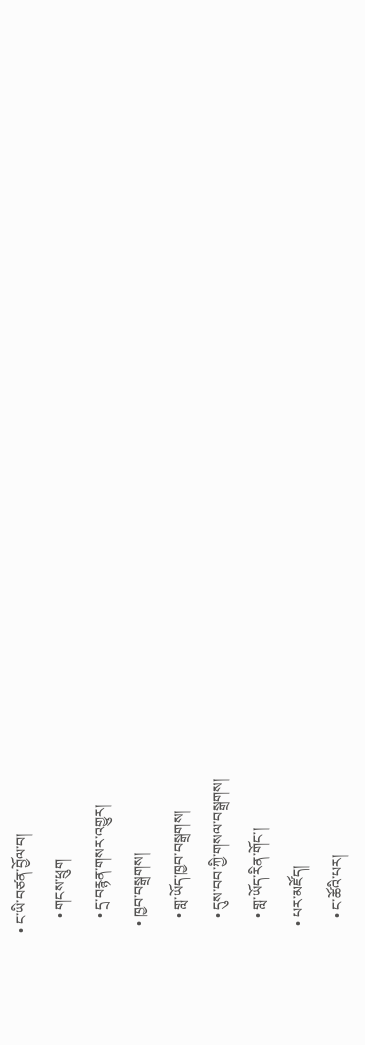• ང་ཡི་བཙན་བྱོལ་བ།
    • གངས་ཕྲུག
    • དྲ་བརྙན་གསར་འགྱུར།
  • ཁྱབ་བསྒྲགས།
    • གླ་ཡོད་ཁྱབ་བསྒྲགས།
    • དུས་བབ་ཀྱི་གསལ་བསྒྲགས།
    • གླ་ཡོད་རིན་གོང་།
  • པར་མཛོད།
    • ང་ཚོའི་པར།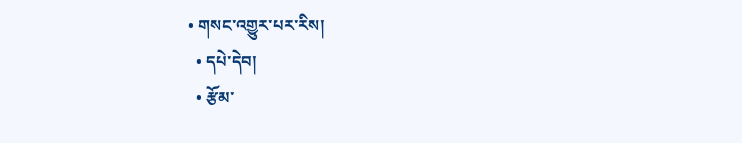• གསང་འགྱུར་པར་རིས།
  • དཔེ་དེབ།
  • རྩོམ་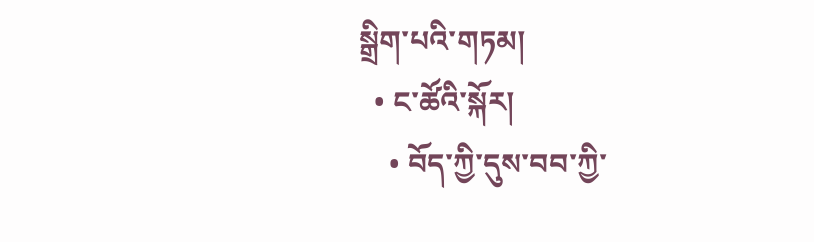སྒྲིག་པའི་གཏམ།
  • ང་ཚོའི་སྐོར།
    • བོད་ཀྱི་དུས་བབ་ཀྱི་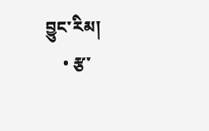བྱུང་རིམ།
    • རྩ་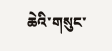ཆེའི་གསུང་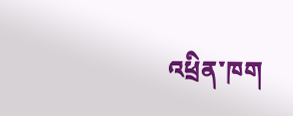འཕྲིན་ཁག